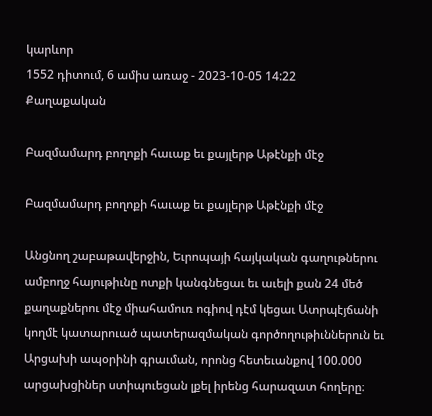կարևոր
1552 դիտում, 6 ամիս առաջ - 2023-10-05 14:22
Քաղաքական

Բազմամարդ բողոքի հաւաք եւ քայլերթ Աթէնքի մէջ

Բազմամարդ բողոքի հաւաք եւ քայլերթ Աթէնքի մէջ

Անցնող շաբաթավերջին, Եւրոպայի հայկական գաղութներու ամբողջ հայութիւնը ոտքի կանգնեցաւ եւ աւելի քան 24 մեծ քաղաքներու մէջ միահամուռ ոգիով դէմ կեցաւ Ատրպէյճանի կողմէ կատարուած պատերազմական գործողութիւններուն եւ Արցախի ապօրինի գրաւման, որոնց հետեւանքով 100.000 արցախցիներ ստիպուեցան լքել իրենց հարազատ հողերը։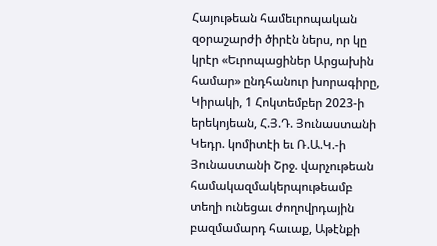Հայութեան համեւրոպական զօրաշարժի ծիրէն ներս, որ կը կրէր «Եւրոպացիներ Արցախին համար» ընդհանուր խորագիրը, Կիրակի, 1 Հոկտեմբեր 2023-ի երեկոյեան, Հ.Յ.Դ. Յունաստանի Կեդր. կոմիտէի եւ Ռ.Ա.Կ.-ի Յունաստանի Շրջ. վարչութեան համակազմակերպութեամբ տեղի ունեցաւ ժողովրդային բազմամարդ հաւաք, Աթէնքի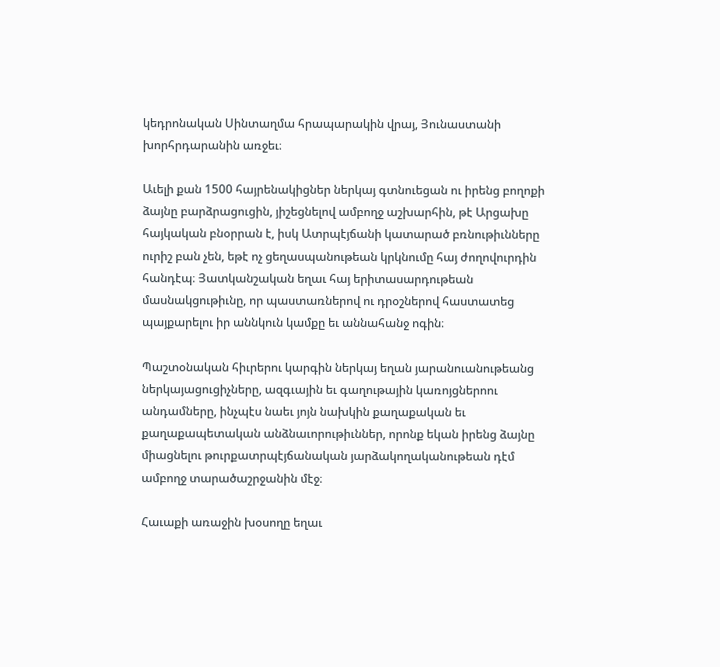կեդրոնական Սինտաղմա հրապարակին վրայ, Յունաստանի խորհրդարանին առջեւ։

Աւելի քան 1500 հայրենակիցներ ներկայ գտնուեցան ու իրենց բողոքի ձայնը բարձրացուցին, յիշեցնելով ամբողջ աշխարհին, թէ Արցախը հայկական բնօրրան է, իսկ Ատրպէյճանի կատարած բռնութիւնները ուրիշ բան չեն, եթէ ոչ ցեղասպանութեան կրկնումը հայ ժողովուրդին հանդէպ։ Յատկանշական եղաւ հայ երիտասարդութեան մասնակցութիւնը, որ պաստառներով ու դրօշներով հաստատեց պայքարելու իր աննկուն կամքը եւ աննահանջ ոգին։

Պաշտօնական հիւրերու կարգին ներկայ եղան յարանուանութեանց ներկայացուցիչները, ազգւային եւ գաղութային կառոյցներոու անդամները, ինչպէս նաեւ յոյն նախկին քաղաքական եւ քաղաքապետական անձնաւորութիւններ, որոնք եկան իրենց ձայնը միացնելու թուրքատրպէյճանական յարձակողականութեան դէմ ամբողջ տարածաշրջանին մէջ։

Հաւաքի առաջին խօսողը եղաւ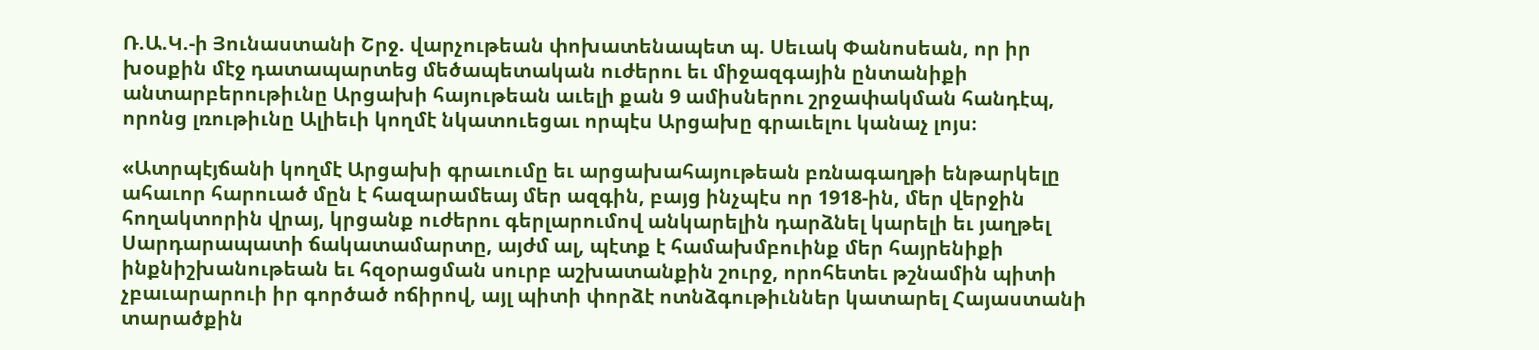Ռ.Ա.Կ.-ի Յունաստանի Շրջ. վարչութեան փոխատենապետ պ. Սեւակ Փանոսեան, որ իր խօսքին մէջ դատապարտեց մեծապետական ուժերու եւ միջազգային ընտանիքի անտարբերութիւնը Արցախի հայութեան աւելի քան 9 ամիսներու շրջափակման հանդէպ, որոնց լռութիւնը Ալիեւի կողմէ նկատուեցաւ որպէս Արցախը գրաւելու կանաչ լոյս։

«Ատրպէյճանի կողմէ Արցախի գրաւումը եւ արցախահայութեան բռնագաղթի ենթարկելը ահաւոր հարուած մըն է հազարամեայ մեր ազգին, բայց ինչպէս որ 1918-ին, մեր վերջին հողակտորին վրայ, կրցանք ուժերու գերլարումով անկարելին դարձնել կարելի եւ յաղթել Սարդարապատի ճակատամարտը, այժմ ալ, պէտք է համախմբուինք մեր հայրենիքի ինքնիշխանութեան եւ հզօրացման սուրբ աշխատանքին շուրջ, որոհետեւ թշնամին պիտի չբաւարարուի իր գործած ոճիրով, այլ պիտի փորձէ ոտնձգութիւններ կատարել Հայաստանի տարածքին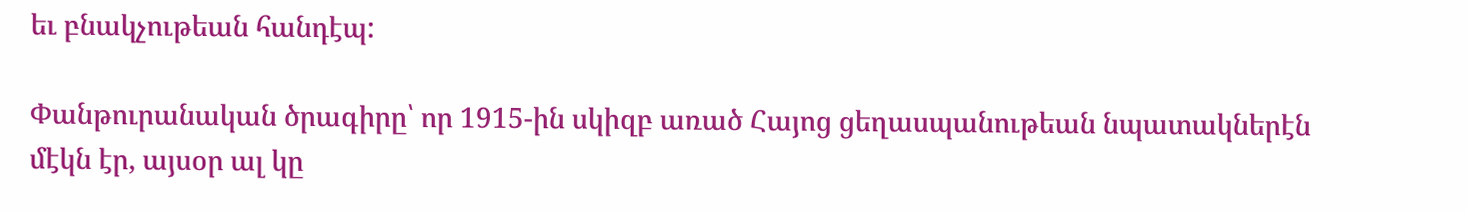եւ բնակչութեան հանդէպ:

Փանթուրանական ծրագիրը՝ որ 1915-ին սկիզբ առած Հայոց ցեղասպանութեան նպատակներէն մէկն էր, այսօր ալ կը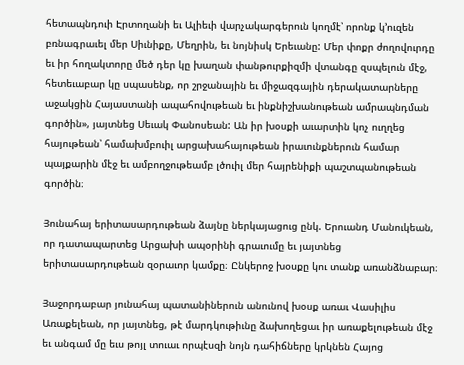հետապնդուի Էրտողանի եւ Ալիեւի վարչակարգերուն կողմէ՝ որոնք կ՚ուզեն բռնագրաւել մեր Սիւնիքը, Մեղրին, եւ նոյնիսկ Երեւանը: Մեր փոքր ժողովուրդը եւ իր հողակտորը մեծ դեր կը խաղան փանթուրքիզմի վտանգը զսպելուն մէջ, հետեւաբար կը սպասենք, որ շրջանային եւ միջազգային դերակատարները աջակցին Հայաստանի ապահովութեան եւ ինքնիշխանութեան ամրապնդման գործին», յայտնեց Սեւակ Փանոսեան: Ան իր խօսքի աւարտին կոչ ուղղեց հայութեան՝ համախմբուիլ արցախահայութեան իրաւունքներուն համար պայքարին մէջ եւ ամբողջութեամբ լծուիլ մեր հայրենիքի պաշտպանութեան գործին։

Յունահայ երիտասարդութեան ձայնը ներկայացուց ընկ. Երուանդ Մանուկեան, որ դատապարտեց Արցախի ապօրինի գրաւումը եւ յայտնեց երիտասարդութեան զօրաւոր կամքը։ Ընկերոջ խօսքը կու տանք առանձնաբար։

Յաջորդաբար յունահայ պատանիներուն անունով խօսք առաւ Վասիլիս Առաքելեան, որ յայտնեց, թէ մարդկութիւնը ձախողեցաւ իր առաքելութեան մէջ եւ անգամ մը եւս թոյլ տուաւ որպէսզի նոյն դահիճները կրկնեն Հայոց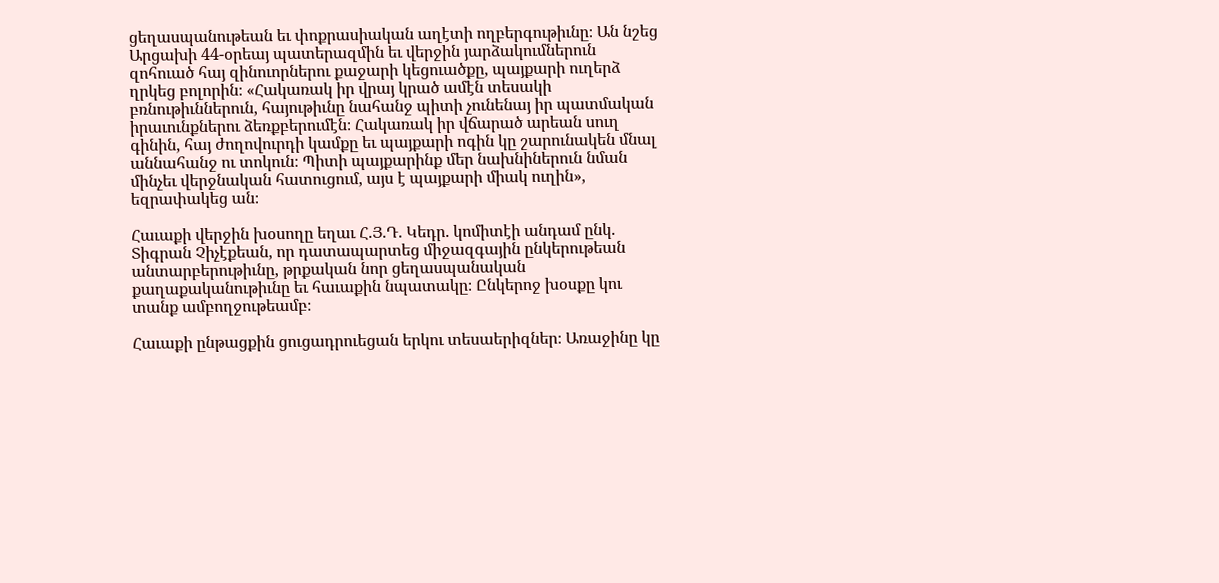ցեղասպանութեան եւ փոքրասիական աղէտի ողբերգութիւնը։ Ան նշեց Արցախի 44-օրեայ պատերազմին եւ վերջին յարձակումներուն զոհուած հայ զինուորներու քաջարի կեցուածքը, պայքարի ուղերձ ղրկեց բոլորին։ «Հակառակ իր վրայ կրած ամէն տեսակի բռնութիւններուն, հայութիւնը նահանջ պիտի չունենայ իր պատմական իրաւունքներու ձեռքբերումէն։ Հակառակ իր վճարած արեան սուղ գինին, հայ ժողովուրդի կամքը եւ պայքարի ոգին կը շարունակեն մնալ աննահանջ ու տոկուն։ Պիտի պայքարինք մեր նախնիներուն նման մինչեւ վերջնական հատուցում, այս է պայքարի միակ ուղին», եզրափակեց ան։

Հաւաքի վերջին խօսողը եղաւ Հ.Յ.Դ. Կեդր. կոմիտէի անդամ ընկ. Տիգրան Չիչէքեան, որ դատապարտեց միջազգային ընկերութեան անտարբերութիւնը, թրքական նոր ցեղասպանական քաղաքականութիւնը եւ հաւաքին նպատակը։ Ընկերոջ խօսքը կու տանք ամբողջութեամբ։

Հաւաքի ընթացքին ցուցադրուեցան երկու տեսաերիզներ։ Առաջինը կը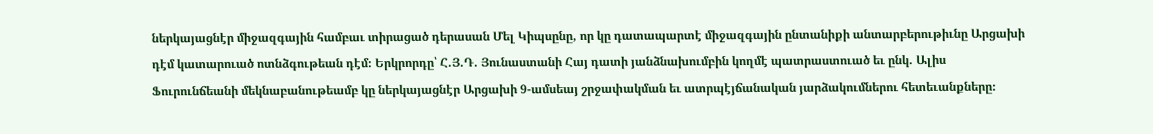ներկայացնէր միջազգային համբաւ տիրացած դերասան Մել Կիպսընը, որ կը դատապարտէ միջազգային ընտանիքի անտարբերութիւնը Արցախի դէմ կատարուած ոտնձգութեան դէմ։ Երկրորդը՝ Հ.Յ.Դ. Յունաստանի Հայ դատի յանձնախումբին կողմէ պատրաստուած եւ ընկ. Ալիս Ֆուրունճեանի մեկնաբանութեամբ կը ներկայացնէր Արցախի 9-ամսեայ շրջափակման եւ ատրպէյճանական յարձակումներու հետեւանքները։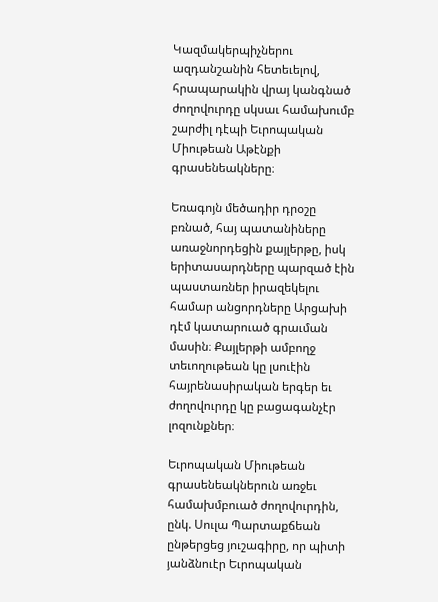Կազմակերպիչներու ազդանշանին հետեւելով, հրապարակին վրայ կանգնած ժողովուրդը սկսաւ համախումբ շարժիլ դէպի Եւրոպական Միութեան Աթէնքի գրասենեակները։

Եռագոյն մեծադիր դրօշը բռնած, հայ պատանիները առաջնորդեցին քայլերթը, իսկ երիտասարդները պարզած էին պաստառներ իրազեկելու համար անցորդները Արցախի դէմ կատարուած գրաւման մասին։ Քայլերթի ամբողջ տեւողութեան կը լսուէին հայրենասիրական երգեր եւ ժողովուրդը կը բացագանչէր լոզունքներ։

Եւրոպական Միութեան գրասենեակներուն առջեւ համախմբուած ժողովուրդին, ընկ. Սուլա Պարտաքճեան ընթերցեց յուշագիրը, որ պիտի յանձնուէր Եւրոպական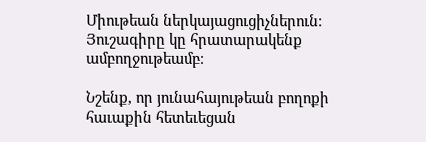Միութեան ներկայացուցիչներուն։ Յուշագիրը կը հրատարակենք ամբողջութեամբ։

Նշենք, որ յունահայութեան բողոքի հաւաքին հետեւեցան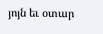յոյն եւ օտար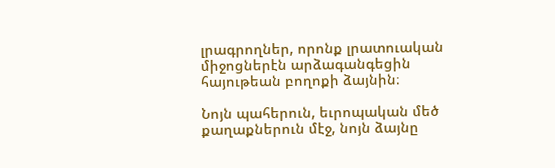լրագրողներ, որոնք լրատուական միջոցներէն արձագանգեցին հայութեան բողոքի ձայնին։

Նոյն պահերուն, եւրոպական մեծ քաղաքներուն մէջ, նոյն ձայնը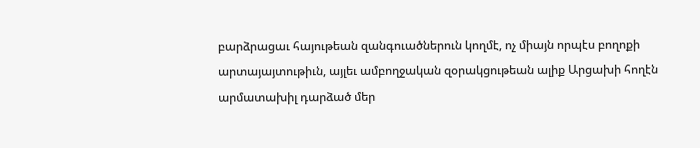բարձրացաւ հայութեան զանգուածներուն կողմէ, ոչ միայն որպէս բողոքի արտայայտութիւն, այլեւ ամբողջական զօրակցութեան ալիք Արցախի հողէն արմատախիլ դարձած մեր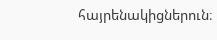հայրենակիցներուն։